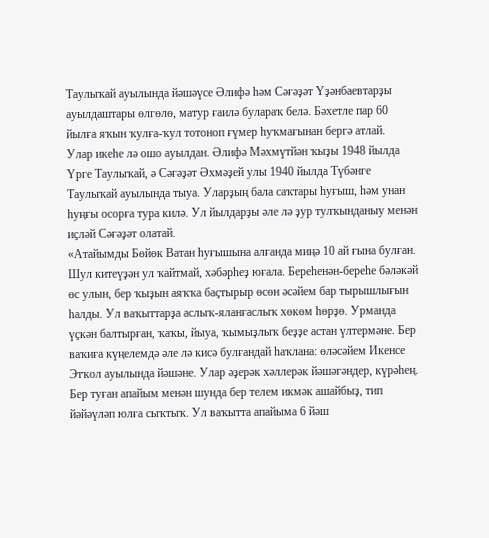Таулыҡай ауылында йәшәүсе Әлифә һәм Сәғәҙәт Үҙәнбаевтарҙы ауылдаштары өлгөлө, матур ғаилә булараҡ белә. Бәхетле пар 60 йылға яҡын ҡулға-ҡул тотоноп ғүмер һуҡмағынан бергә атлай.
Улар икеһе лә ошо ауылдан. Әлифә Мәхмүтйән ҡыҙы 1948 йылда Үрге Таулыҡай, ә Сәғәҙәт Әхмәҙей улы 1940 йылда Түбәнге Таулыҡай ауылында тыуа. Уларҙың бала саҡтары һуғыш, һәм унан һуңғы осорға тура килә. Ул йылдарҙы әле лә ҙур тулҡынданыу менән иҫләй Сәғәҙәт олатай.
«Атайымды Бөйөк Ватан һуғышына алғанда миңә 10 ай ғына булған. Шул китеүҙән ул ҡайтмай, хәбәрһеҙ юғала. Береһенән-береһе бәләкәй өс улын, бер ҡыҙын аяҡҡа баҫтырыр өсөн әсәйем бар тырышлығын һалды. Ул ваҡыттарҙа аслыҡ-яланғаслыҡ хөкөм һөрҙө. Урманда үҫкән балтырған, ҡаҡы, йыуа, ҡымыҙлыҡ беҙҙе астан үлтермәне. Бер ваҡиға күңелемдә әле лә кисә булғандай һаҡлана: өләсәйем Икенсе Этҡол ауылында йәшәне. Улар әҙерәк хәллерәк йәшәгәндер, күрәһең. Бер туған апайым менән шунда бер телем икмәк ашайбыҙ, тип йәйәүләп юлға сыҡтыҡ. Ул ваҡытта апайыма 6 йәш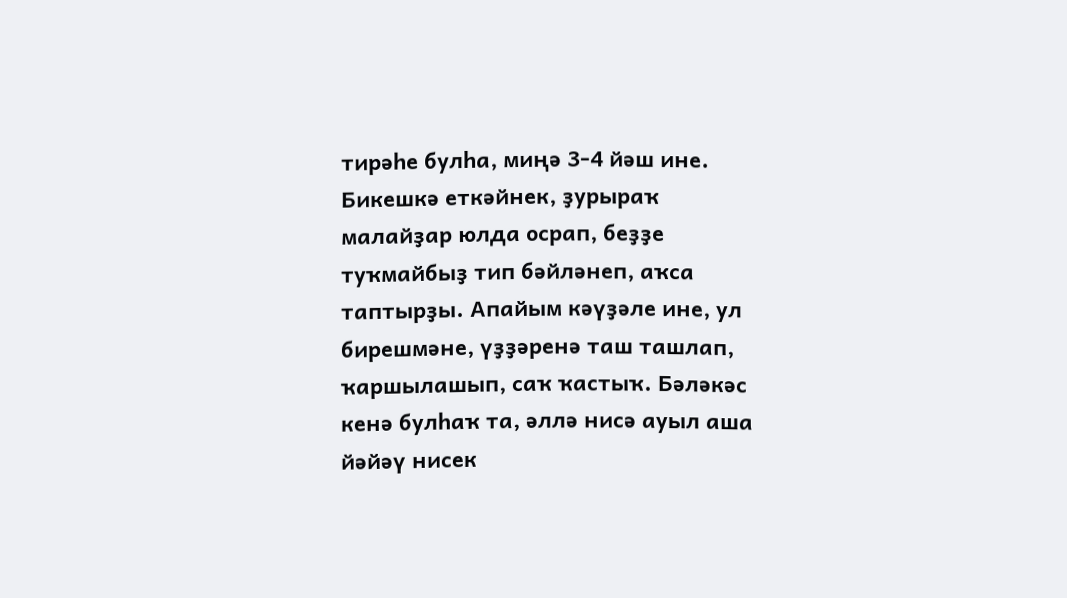тирәһе булһа, миңә 3-4 йәш ине. Бикешкә еткәйнек, ҙурыраҡ малайҙар юлда осрап, беҙҙе туҡмайбыҙ тип бәйләнеп, аҡса таптырҙы. Апайым кәүҙәле ине, ул бирешмәне, үҙҙәренә таш ташлап, ҡаршылашып, саҡ ҡастыҡ. Бәләкәс кенә булһаҡ та, әллә нисә ауыл аша йәйәү нисек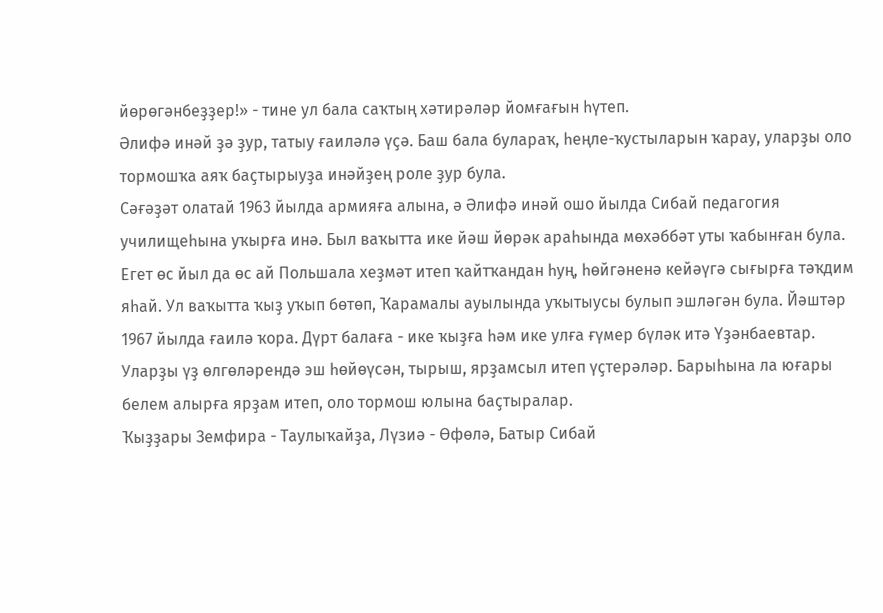йөрөгәнбеҙҙер!» - тине ул бала саҡтың хәтирәләр йомғағын һүтеп.
Әлифә инәй ҙә ҙур, татыу ғаиләлә үҫә. Баш бала булараҡ, һеңле-ҡустыларын ҡарау, уларҙы оло тормошҡа аяҡ баҫтырыуҙа инәйҙең роле ҙур була.
Сәғәҙәт олатай 1963 йылда армияға алына, ә Әлифә инәй ошо йылда Сибай педагогия училищеһына уҡырға инә. Был ваҡытта ике йәш йөрәк араһында мөхәббәт уты ҡабынған була. Егет өс йыл да өс ай Польшала хеҙмәт итеп ҡайтҡандан һуң, һөйгәненә кейәүгә сығырға тәҡдим яһай. Ул ваҡытта ҡыҙ уҡып бөтөп, Ҡарамалы ауылында уҡытыусы булып эшләгән була. Йәштәр 1967 йылда ғаилә ҡора. Дүрт балаға - ике ҡыҙға һәм ике улға ғүмер бүләк итә Үҙәнбаевтар. Уларҙы үҙ өлгөләрендә эш һөйөүсән, тырыш, ярҙамсыл итеп үҫтерәләр. Барыһына ла юғары белем алырға ярҙам итеп, оло тормош юлына баҫтыралар.
Ҡыҙҙары Земфира - Таулыҡайҙа, Лүзиә - Өфөлә, Батыр Сибай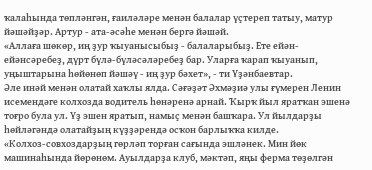ҡалаһында төпләнгән, ғаиләләре менән балалар үҫтереп татыу, матур йәшәйҙәр. Артур - ата-әсәһе менән бергә йәшәй.
«Аллаға шөкөр, иң ҙур ҡыуанысыбыҙ - балаларыбыҙ. Ете ейән-ейәнсәребеҙ, дүрт бүлә-бүләсәләребеҙ бар. Уларға ҡарап ҡыуанып, уңыштарына һөйөнөп йәшәү - иң ҙур бәхет», - ти Үҙәнбаевтар.
Әле инәй менән олатай хаҡлы ялда. Сәғәҙәт Әхмәҙиә улы ғүмерен Ленин исемендәге колхозда водитель һөнәренә арнай. Ҡырҡ йыл яратҡан эшенә тоғро була ул. Үҙ эшен яратып, намыҫ менән башҡара. Ул йылдарҙы һөйләгәндә олатайҙың күҙҙәрендә осҡон барлыҡҡа килде.
«Колхоз-совхоздарҙың гөрләп торған сағында эшләнек. Мин йөк машинаһында йөрөнөм. Ауылдарҙа клуб, мәктәп, яңы ферма төҙөлгән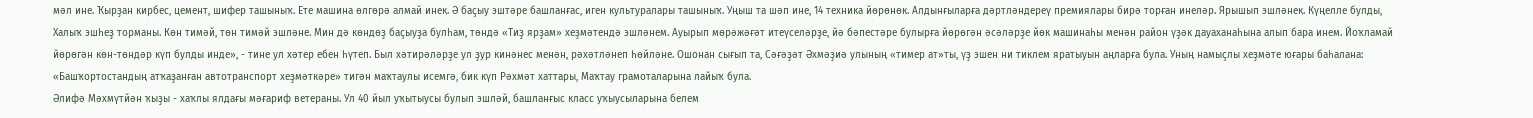мәл ине. Ҡырҙан кирбес, цемент, шифер ташыныҡ. Ете машина өлгөрә алмай инек. Ә баҫыу эштәре башланғас, иген культуралары ташыныҡ. Уңыш та шәп ине, 14 техника йөрөнөк. Алдынғыларға дәртләндереү премиялары бирә торған инеләр. Ярышып эшләнек. Күңелле булды, Халыҡ эшһеҙ торманы. Көн тимәй, төн тимәй эшләне. Мин дә көндөҙ баҫыуҙа булһам, төндә «Тиҙ ярҙам» хеҙмәтендә эшләнем. Ауырып мөрәжәғәт итеүселәрҙе, йә бәпестәре булырға йөрөгән әсәләрҙе йөк машинаһы менән район үҙәк дауаханаһына алып бара инем. Йоҡламай йөрөгән көн-төндәр күп булды инде», - тине ул хәтер ебен һүтеп. Был хәтирәләрҙе ул ҙур кинәнес менән, рәхәтләнеп һөйләне. Ошонан сығып та, Сәғәҙәт Әхмәҙиә улының «тимер ат»ты, үҙ эшен ни тиклем яратыуын аңларға була. Уның намыҫлы хеҙмәте юғары баһалана: «Башҡортостандың атҡаҙанған автотранспорт хеҙмәткәре» тигән маҡтаулы исемгә, бик күп Рәхмәт хаттары, Маҡтау грамоталарына лайыҡ була.
Әлифә Мәхмүтйән ҡыҙы - хаҡлы ялдағы мәғариф ветераны. Ул 40 йыл уҡытыусы булып эшләй, башланғыс класс уҡыусыларына белем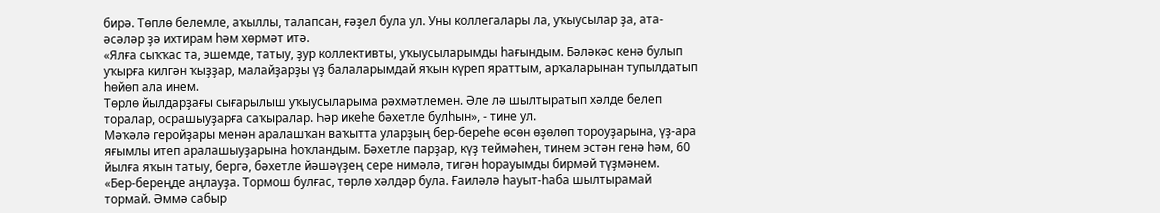бирә. Төплө белемле, аҡыллы, талапсан, ғәҙел була ул. Уны коллегалары ла, уҡыусылар ҙа, ата-әсәләр ҙә ихтирам һәм хөрмәт итә.
«Ялға сыҡҡас та, эшемде, татыу, ҙур коллективты, уҡыусыларымды һағындым. Бәләкәс кенә булып уҡырға килгән ҡыҙҙар, малайҙарҙы үҙ балаларымдай яҡын күреп яраттым, арҡаларынан тупылдатып һөйөп ала инем.
Төрлө йылдарҙағы сығарылыш уҡыусыларыма рәхмәтлемен. Әле лә шылтыратып хәлде белеп торалар, осрашыуҙарға саҡыралар. Һәр икеһе бәхетле булһын», - тине ул.
Мәҡәлә геройҙары менән аралашҡан ваҡытта уларҙың бер-береһе өсөн өҙөлөп тороуҙарына, үҙ-ара яғымлы итеп аралашыуҙарына һоҡландым. Бәхетле парҙар, күҙ теймәһен, тинем эстән генә һәм, 60 йылға яҡын татыу, бергә, бәхетле йәшәүҙең сере нимәлә, тигән һорауымды бирмәй түҙмәнем.
«Бер-береңде аңлауҙа. Тормош булғас, төрлө хәлдәр була. Ғаиләлә һауыт-һаба шылтырамай тормай. Әммә сабыр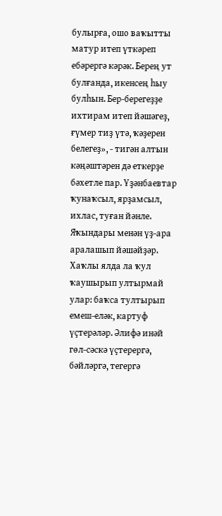булырға, ошо ваҡытты матур итеп үткәреп ебәрергә кәрәк. Берең ут булғанда, икенсең һыу булһын. Бер-берегеҙҙе ихтирам итеп йәшәгеҙ, ғүмер тиҙ үтә, ҡәҙерен белегеҙ», - тигән алтын кәңәштәрен дә еткерҙе бәхетле пар. Үҙәнбаевтар ҡунаҡсыл, ярҙамсыл, ихлас, туған йәнле. Яҡындары менән үҙ-ара аралашып йәшәйҙәр. Хаҡлы ялда ла ҡул ҡаушырып ултырмай улар: баҡса тултырып емеш-еләк, картуф үҫтерәләр. Әлифә инәй гөл-сәскә үҫтерергә, бәйләргә, тегергә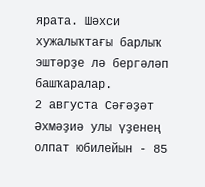ярата. Шәхси хужалыҡтағы барлыҡ эштәрҙе лә бергәләп башҡаралар.
2 августа Сәғәҙәт Әхмәҙиә улы үҙенең олпат юбилейын - 85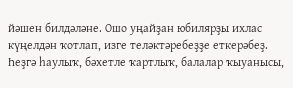йәшен билдәләне. Ошо уңайҙан юбилярҙы ихлас күңелдән ҡотлап, изге теләктәребеҙҙе еткерәбеҙ. Һеҙгә һаулыҡ, бәхетле ҡартлыҡ, балалар ҡыуанысы,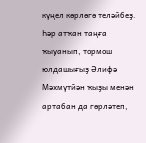күңел көрлөгө теләйбеҙ. Һәр атҡан таңға ҡыуанып, тормош юлдашығыҙ Әлифә Мәхмүтйән ҡыҙы менән артабан да гөрләтеп,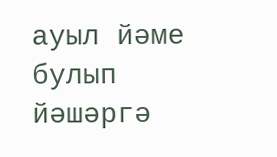ауыл йәме булып йәшәргә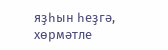яҙһын һеҙгә, хөрмәтле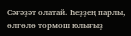Сәғәҙәт олатай. Һеҙҙең парлы, өлгөлө тормош юлығыҙ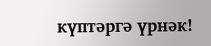күптәргә үрнәк!